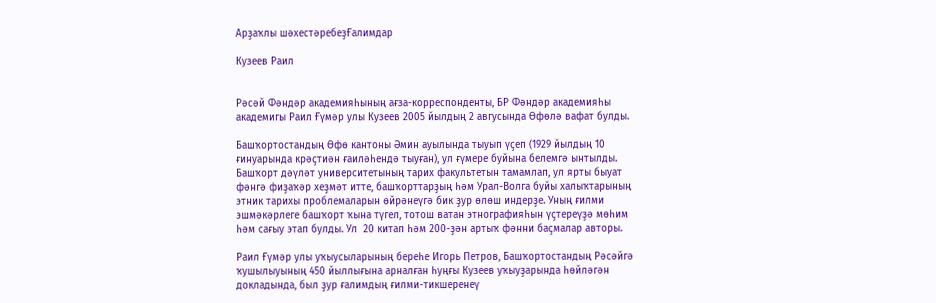Арҙаҡлы шәхестәребеҙҒалимдар

Кузеев Раил


Рәсәй Фәндәр академияһының ағза-корреспонденты, БР Фәндәр академияһы академигы Раил Ғүмәр улы Кузеев 2005 йылдың 2 авгусында Өфөлә вафат булды.

Башҡортостандың Өфө кантоны Әмин ауылында тыуып үҫеп (1929 йылдың 10 ғинуарында крәҫтиән ғаиләһендә тыуған), ул ғүмере буйына белемгә ынтылды. Башҡорт дәүләт университетының тарих факультетын тамамлап, ул ярты быуат фәнгә фиҙаҡәр хеҙмәт итте, башҡорттарҙың һәм Урал-Волга буйы халыҡтарының этник тарихы проблемаларын өйрәнеүгә бик ҙур өлөш индерҙе. Уның ғилми эшмәкәрлеге башҡорт ҡына түгел, тотош ватан этнографияһын үҫтереүҙә мөһим һәм сағыу этап булды. Ул  20 китап һәм 200-ҙән артыҡ фәнни баҫмалар авторы.

Раил Ғүмәр улы уҡыусыларының береһе Игорь Петров, Башҡортостандың Рәсәйгә ҡушылыуының 450 йыллығына арналған һуңғы Кузеев уҡыуҙарында һөйләгән докладында, был ҙур ғалимдың ғилми-тикшеренеү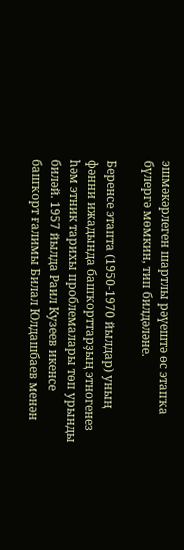эшмәкәрлеген шартлы рәүештә өс этапҡа бүлергә мөмкин, тип билдәләне.

Беренсе этапта (1950-1970 йылдар) уның фәнни ижадында башҡорттарҙың этногенез һәм этник тарихы проблемалары төп урынды биләй. 1957 йылда Раил Кузеев икенсе башҡорт ғалимы Билал Юлдашбаев менән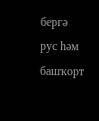бергә рус һәм башҡорт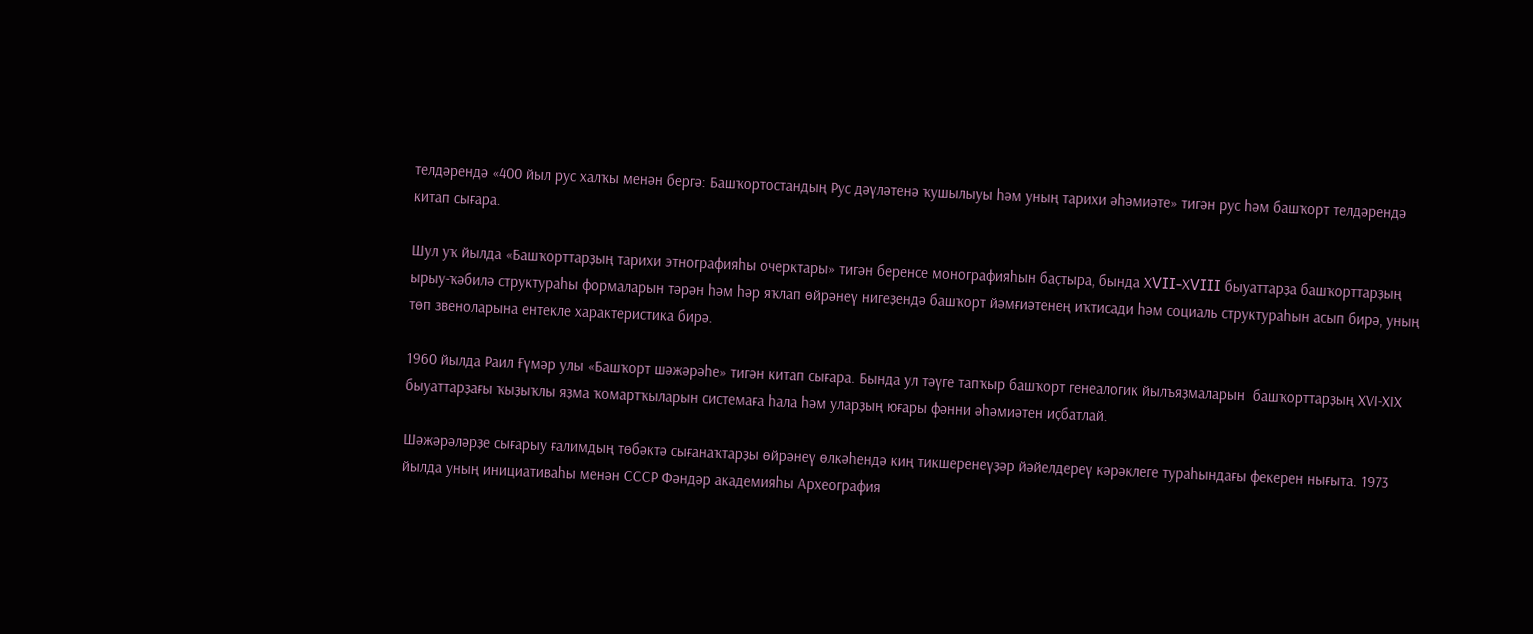телдәрендә «400 йыл рус халҡы менән бергә: Башҡортостандың Рус дәүләтенә ҡушылыуы һәм уның тарихи әһәмиәте» тигән рус һәм башҡорт телдәрендә китап сығара.

Шул уҡ йылда «Башҡорттарҙың тарихи этнографияһы очерктары» тигән беренсе монографияһын баҫтыра, бында ХVII-ХVIII быуаттарҙа башҡорттарҙың ырыу-ҡәбилә структураһы формаларын тәрән һәм һәр яҡлап өйрәнеү нигеҙендә башҡорт йәмғиәтенең иҡтисади һәм социаль структураһын асып бирә, уның төп звеноларына ентекле характеристика бирә.

1960 йылда Раил Ғүмәр улы «Башҡорт шәжәрәһе» тигән китап сығара. Бында ул тәүге тапҡыр башҡорт генеалогик йылъяҙмаларын  башҡорттарҙың ХVI-ХIХ быуаттарҙағы ҡыҙыҡлы яҙма ҡомартҡыларын системаға һала һәм уларҙың юғары фәнни әһәмиәтен иҫбатлай.

Шәжәрәләрҙе сығарыу ғалимдың төбәктә сығанаҡтарҙы өйрәнеү өлкәһендә киң тикшеренеүҙәр йәйелдереү кәрәклеге тураһындағы фекерен нығыта. 1973 йылда уның инициативаһы менән СССР Фәндәр академияһы Археография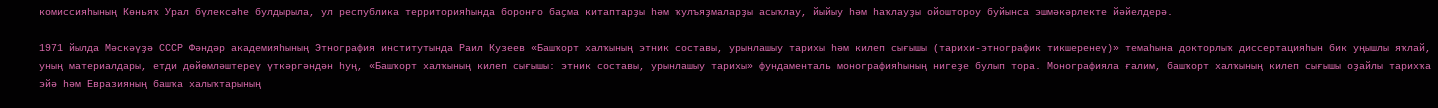комиссияһының Көньяҡ Урал бүлексәһе булдырыла, ул республика территорияһында боронғо баҫма китаптарҙы һәм ҡулъяҙмаларҙы асыҡлау, йыйыу һәм һаҡлауҙы ойоштороу буйынса эшмәкәрлекте йәйелдерә.

1971 йылда Мәскәүҙә СССР Фәндәр академияһының Этнография институтында Раил Кузеев «Башҡорт халҡының этник составы, урынлашыу тарихы һәм килеп сығышы (тарихи-этнографик тикшеренеү)» темаһына докторлыҡ диссертацияһын бик уңышлы яҡлай, уның материалдары, етди дөйөмләштереү үткәргәндән һуң, «Башҡорт халҡының килеп сығышы: этник составы, урынлашыу тарихы» фундаменталь монографияһының нигеҙе булып тора. Монографияла ғалим, башҡорт халҡының килеп сығышы оҙайлы тарихҡа эйә һәм Евразияның башҡа халыҡтарының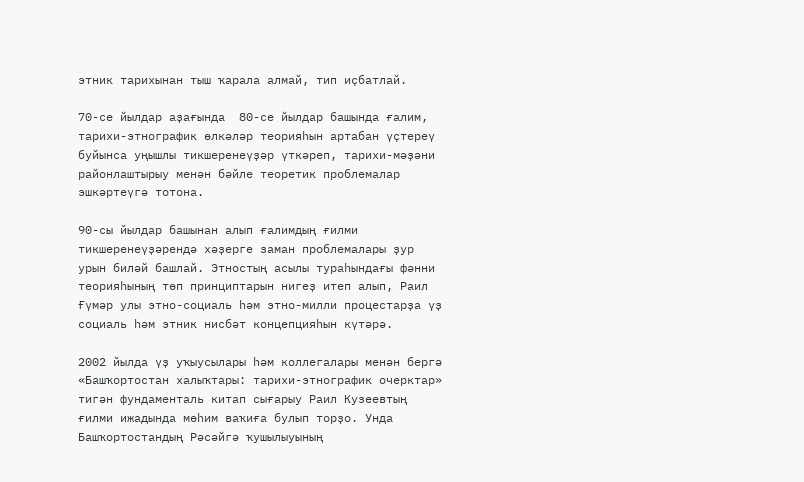этник тарихынан тыш ҡарала алмай, тип иҫбатлай.

70-се йылдар аҙағында  80-се йылдар башында ғалим, тарихи-этнографик өлкәләр теорияһын артабан үҫтереү буйынса уңышлы тикшеренеүҙәр үткәреп, тарихи-мәҙәни районлаштырыу менән бәйле теоретик проблемалар эшкәртеүгә тотона.

90-сы йылдар башынан алып ғалимдың ғилми тикшеренеүҙәрендә хәҙерге заман проблемалары ҙур урын биләй башлай. Этностың асылы тураһындағы фәнни теорияһының төп принциптарын нигеҙ итеп алып, Раил Ғүмәр улы этно-социаль һәм этно-милли процестарҙа үҙ социаль һәм этник нисбәт концепцияһын күтәрә.

2002 йылда үҙ уҡыусылары һәм коллегалары менән бергә «Башҡортостан халыҡтары: тарихи-этнографик очерктар» тигән фундаменталь китап сығарыу Раил Кузеевтың ғилми ижадында мөһим ваҡиға булып торҙо. Унда Башҡортостандың Рәсәйгә ҡушылыуының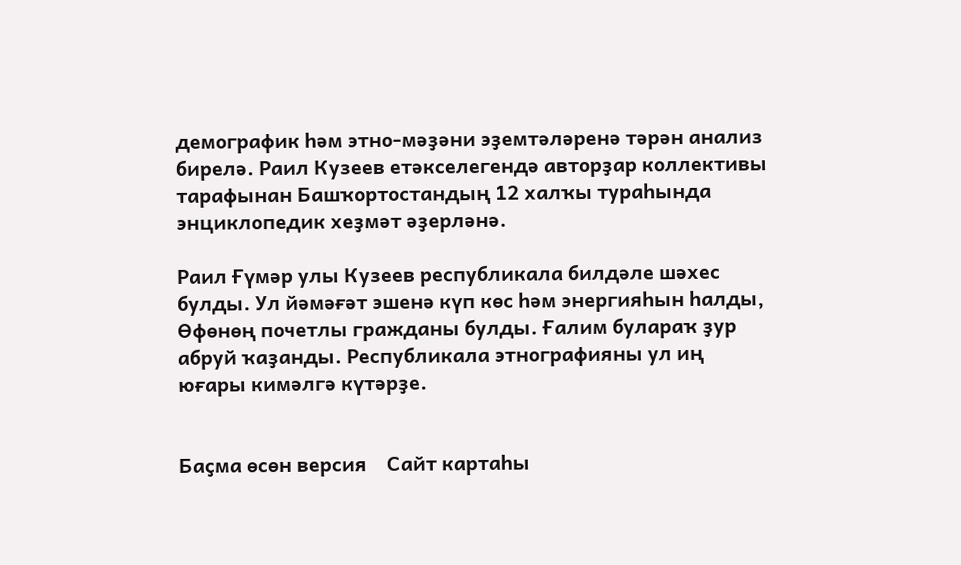демографик һәм этно-мәҙәни эҙемтәләренә тәрән анализ бирелә. Раил Кузеев етәкселегендә авторҙар коллективы тарафынан Башҡортостандың 12 халҡы тураһында энциклопедик хеҙмәт әҙерләнә.

Раил Ғүмәр улы Кузеев республикала билдәле шәхес булды. Ул йәмәғәт эшенә күп көс һәм энергияһын һалды, Өфөнөң почетлы гражданы булды. Ғалим булараҡ ҙур абруй ҡаҙанды. Республикала этнографияны ул иң юғары кимәлгә күтәрҙе.


Баҫма өсөн версия    Сайт картаһы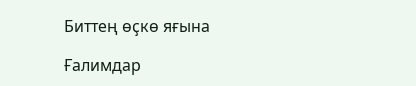Биттең өҫкө яғына

Ғалимдар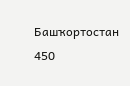Башҡортостан 450